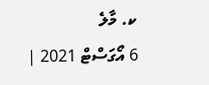ކ. މާލެ
6 އޯގަސްޓް 2021 |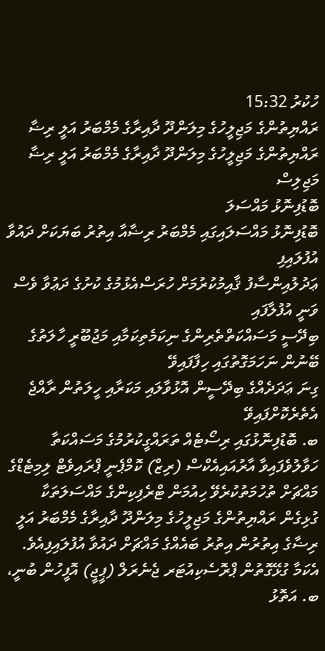ހުކުރު 15:32
ރައްޔިތުންގެ މަޖިލީހުގެ މިލަންދޫ ދާއިރާގެ މެމްބަރު އަލީ ރިޟާ
ރައްޔިތުންގެ މަޖިލީހުގެ މިލަންދޫ ދާއިރާގެ މެމްބަރު އަލީ ރިޟާ
މަޖިލިސް
ބޮޑުފިނޮޅު މައްސަލަ
ބޮޑުފިނޮޅު މައްސަލައިގައި މެމްބަރު ރިޟާއާ އިތުރު ބަޔަކަށް ދައުވާ އުފުލައިފި
ޢަދުލުއިންސާފު ޤާއިމުކުރުމަށް ހުރަސްއެޅުމުގެ ކުށުގެ ދަޢުވާ ވެސް ވަނީ އުފުލާފައި
ބިދޭސީ މަސައްކަތްތެރިންގެ ނިކަމެތިކަމާއި މަޖުބޫރީ ހާލަތުގެ ބޭނުން ނަހަމަގޮތުގައި ހިފާފައިވޭ
ގިނަ ޢަދަދެއްގެ ބިދޭސީން އޮޅުވާލައި މަކަރާއި ހީލަތުން ރާއްޖެ އެތެރެކޮށްފައިވޭ
ބ. ބޮޑުފިނޮޅުގައި ރިސޯޓެއް ތަރައްގީކުރުމުގެ މަސައްކަތާ ހަވާލުވެފައިވާ އާރުއައިއެކްސް (ރިޒް) ކޮމްޕެނީ ޕްރައިވެޓް ލިމިޓެޑްގެ މައްޗަށް ތުހުމަތުކުރެވޭ ހިއުމަން ޓްރެފިކިންގެ މައްސަލަތަކާ ގުޅިގެން ރައްޔިތުންގެ މަޖިލީހުގެ މިލަންދޫ ދާއިރާގެ މެމްބަރު އަލީ ރިޟާގެ އިތުރުން އިތުރު ބައެއްގެ މައްޗަށް ދައުވާ އުފުލައިފިއެވެ.
އެކަމާ ގުޅޭގޮތުން ޕްރޮސެކިއުޓަރ ޖެނެރަލް (ޕީޖީ) އޮފީހުން ބުނީ، ބ. އަތޮޅު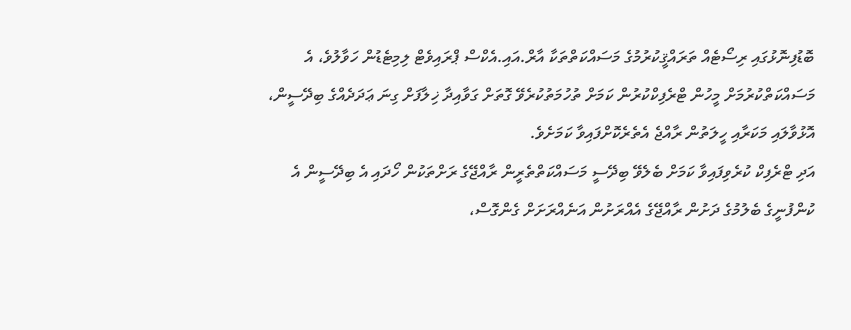ބޮޑުފިނޮޅުގައި ރިސޯޓެއް ތަރައްޤީކުރުމުގެ މަސައްކަތްތަކާ އާރް.އައި.އެކްސް ޕްރައިވެޓް ލިމިޓެޑުން ހަވާލުވެ، އެ މަސައްކަތްކުރުމަށް މީހުން ޓްރެފިކްކުރުން ކަމަށް ތުހުމަތުކުރެވޭ ގޮތަށް ގަވާއިދާ ޚިލާފަށް ގިނަ ޢަދަދެއްގެ ބިދޭސީން، އޮޅުވާލައި މަކަރާއި ހީލަތުން ރާއްޖެ އެތެރެކޮށްފައިވާ ކަމަށެވެ.
އަދި ޓްރެފިކް ކުރެވިފައިވާ ކަމަށް ބެލެވޭ ބިދޭސީ މަސައްކަތްތެރީން ރާއްޖޭގެ ރަށްތަކުން ހޯދައި އެ ބިދޭސީން އެ ކުންފުނީގެ ބެލުމުގެ ދަށުން ރާއްޖޭގެ އެއްރަށުން އަނެއްރަށަށް ގެންގޮސް،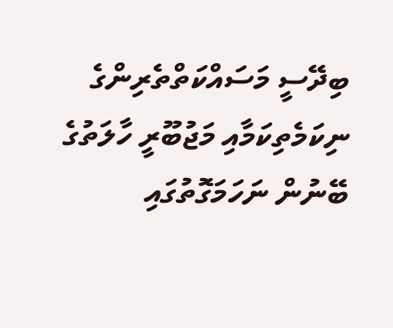ބިދޭސީ މަސައްކަތްތެރިންގެ ނިކަމެތިކަމާއި މަޖުބޫރީ ހާލަތުގެ ބޭނުން ނަހަމަގޮތުގައި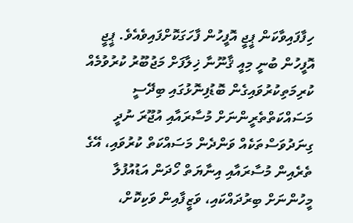ހިފާފައިވާކަން ޕީޖީ އޮފީހުން ފާހަގަކޮށްފައިވެއެވެ. ޕީޖީ އޮފީހުން ބުނީ މިއީ ޤާނޫނާ ޚިލާފަށް މަޖުބޫރު ކުރުވުމެއް ކުރިމަތިކުރުވައިގެން ބޮޑުފިނޮޅުގައި ބިދޭސީ މަސައްކަތްތެރީންނަށް މުސާރައާއި އުޖޫރަ ނުދީ ގިނަދުވަސްތަކެއް ވަންދެން މަސައްކަތް ކުރުވައި، އޭގެ ތެރެއިން މުސާރައާއި އިނާޔަތް ހޯދަން އަޑުއުފުލާ މީހުންނަށް ބިރުދައްކައި، ވަޒީފާއިން ވަކިކޮށް،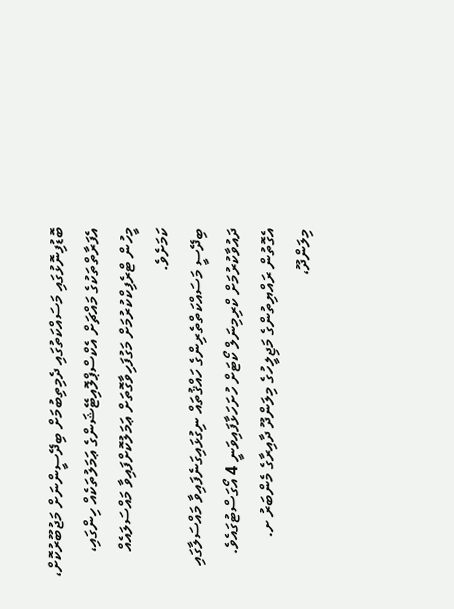ބޮޑުފިނޮޅުގައި މަސައްކަތުގައި ދެމިތިބުމަށް ބިދޭސީންނަށް މަޖުބޫރުކޮށް، އެފަރާތްތަކުގެ މައްޗަށް އެކްސްޕްލޮއިޓޭޝަންގެ ޢަމަލުތަކެއް ހިންގައި، މީހުން ޓްރެފިކްކުރުމަށް މަގުފަހިވާގޮތަށް ޢަމަލުކޮށްފައިވާ މައްސަލައެއް ކަމަށެވެ.
ބިދޭސީ މަސައްކަތްތެރިންގެ ހައްޤުތައް ނިގުޅައިގަނެފައިވާ މައްސަލާގައި ދައުވާކުރުމަށް ކްރިމިނަލް ކޯޓަށް ހުށަހަޅާފައިވަނީ 4 އޯގަސްޓުގައެވެ. އެގޮތުން ރައްޔިތުންގެ މަޖިލީހުގެ މިލަންދޫ ދާއިރާގެ މެންބަރު ށ. މިލަންދޫ،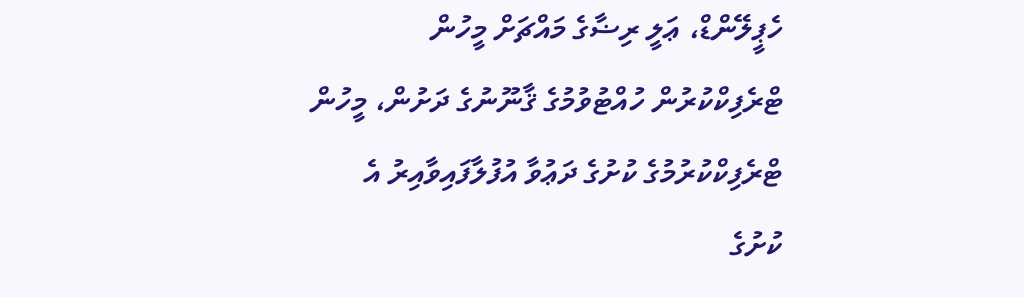ހެޕީލޭންޑް، ޢަލީ ރިޟާގެ މައްޗަށް މީހުން ޓްރެފިކްކުރުން ހުއްޓުވުމުގެ ޤާނޫނުގެ ދަށުން، މީހުން ޓްރެފިކްކުރުމުގެ ކުށުގެ ދަޢުވާ އުފުލާފައިވާއިރު އެ ކުށުގެ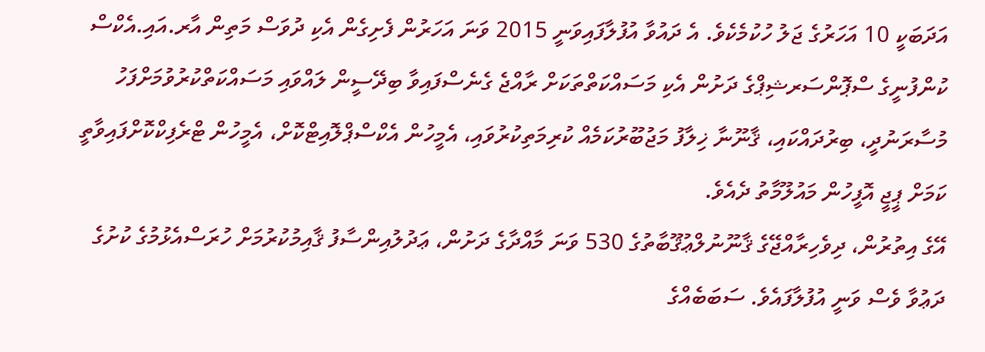އަދަބަކީ 10 އަހަރުގެ ޖަލު ހުކުމެކެވެ. އެ ދައުވާ އުފުލާފައިވަނީ 2015 ވަނަ އަހަރުން ފެށިގެން އެކި ދުވަސް މަތިން އާރ.އައި.އެކްސް ކުންފުނީގެ ސްޕޮންސަރޝިޕްގެ ދަށުން އެކި މަސައްކަތްތަކަށް ރާއްޖެ ގެނެސްފައިވާ ބިދޭސީން ލައްވައި މަސައްކަތްކުރުވުމަށްފަހު މުސާރަނުދީ، ބިރުދައްކައި، ޤާނޫނާ ޚިލާފު މަޖުބޫރުކަމެއް ކުރިމަތިކުރުވައި، އެމީހުން އެކްސްޕްލޮއިޓްކޮށް، އެމީހުން ޓްރެފިކްކޮށްފައިވާތީ ކަމަށް ޕީޖީ އޮފީހުން މައުލޫމާތު ދެއެވެ.
އޭގެ އިތުރުން، ދިވެހިރާއްޖޭގެ ޤާނޫނުލްޢުޤޫބާތުގެ 530 ވަނަ މާއްދާގެ ދަށުން، ޢަދުލުއިންސާފު ޤާއިމުކުރުމަށް ހުރަސްއެޅުމުގެ ކުށުގެ ދަޢުވާ ވެސް ވަނީ އުފުލާފައެވެ. ސަބަބެއްގެ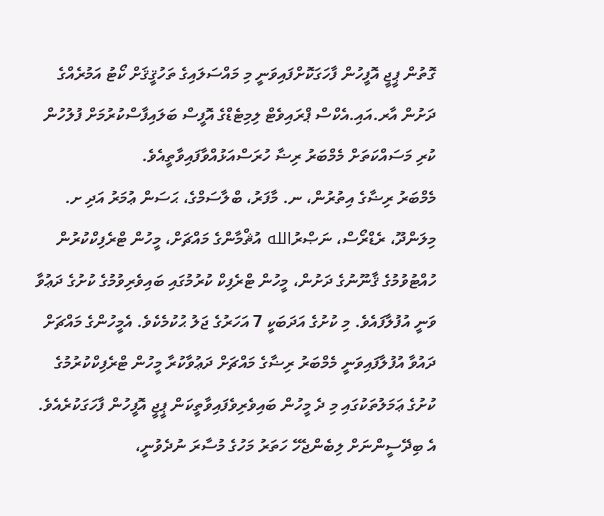ގޮތުން ޕީޖީ އޮފީހުން ފާހަގަކޮށްފައިވަނީ މި މައްސަލައިގެ ތަހުޤީޤަށް ކޯޓު އަމުރެއްގެ ދަށުން އާރ.އައި.އެކްސް ޕްރައިވެޓް ލިމިޓެޑްގެ އޮފީސް ބަލައިފާސްކުރުމަށް ފުލުހުން ކުރި މަސައްކަތަށް މެމްބަރު ރިޟާ ހުރަސްއަޅުއްވާފައިވާތީއެވެ.
މެމްބަރު ރިޟާގެ އިތުރުން، ނ. މާފަރު، ބްލާސަމްގެ، ޙަސަން ޢުމަރު އަދި ށ. މިލަންދޫ، ރެޑްރޯސް، ނަޞްރުالله އުޘްމާންގެ މައްޗަށް، މީހުން ޓްރެފިކްކުރުން ހުއްޓުވުމުގެ ޤާނޫނުގެ ދަށުން، މީހުން ޓްރެފިކް ކުރުމުގައި ބައިވެރިވުމުގެ ކުށުގެ ދަޢުވާ ވަނީ އުފުލާފައެވެ. މި ކުށުގެ އަދަބަކީ 7 އަހަރުގެ ޖަލު ޙުކުމެކެވެ. އެމީހުންގެ މައްޗަށް ދައުވާ އުފުލާފައިވަނީ މެމްބަރު ރިޟާގެ މައްޗަށް ދަޢުވާކުރާ މީހުން ޓްރެފިކްކުރުމުގެ ކުށުގެ ޢަމަލުތަކުގައި މި ދެ މީހުން ބައިވެރިވެފައިވާތީކަން ޕީޖީ އޮފީހުން ފާހަގަކުރެއެވެ.
އެ ބިދޭސީންނަށް ލިބެންޖެހޭ ހަތަރު މަހުގެ މުސާރަ ނުދެވުނީ،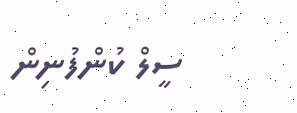ސީލް ކުންފުނިން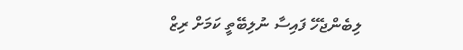ލިބެންޖެހޭ ފައިސާ ނުލިބޭތީ ކަމަށް ރިޒް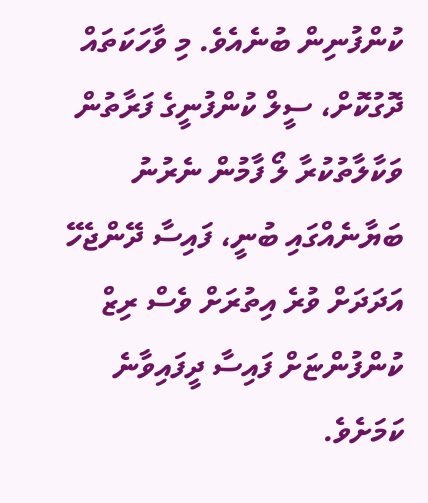ކުންފުނިން ބުނެއެވެ. މި ވާހަކަތައް ދޮގުކޮށް، ސީލް ކުންފުނީގެ ފަރާތުން ވަކާލާތުކުރާ ލޯ ފާމުން ނެރުނު ބަޔާނެއްގައި ބުނީ، ފައިސާ ދޭންޖެހޭ އަދަދަށް ވުރެ އިތުރަށް ވެސް ރިޒް ކުންފުންޏަށް ފައިސާ ދީފައިވާނެ ކަމަށެވެ.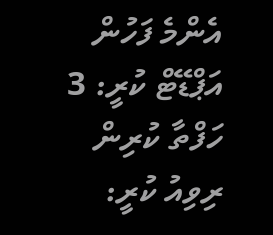އެންމެ ފަހުން އަޕްޑޭޓް ކުރީ: 3 ހަފްތާ ކުރިން
ރިވިއު ކުރީ: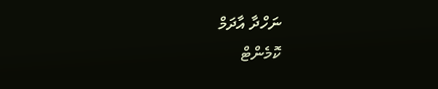ނަހްދާ އާދަމް
ކޮމެންޓް